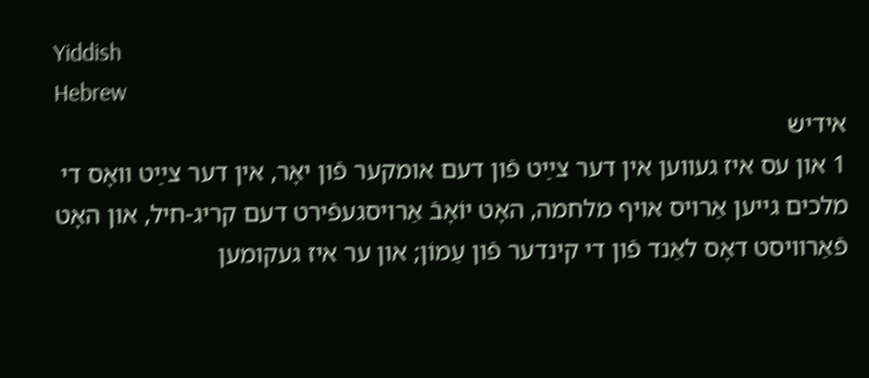Yiddish
Hebrew
אידיש
1 און עס איז געװען אין דער צײַט פֿון דעם אומקער פֿון יאָר, אין דער צײַט װאָס די מלכים גײען אַרױס אױף מלחמה, האָט יוֹאָבֿ אַרױסגעפֿירט דעם קריג-חיל, און האָט פֿאַרװיסט דאָס לאַנד פֿון די קינדער פֿון עַמוֹן; און ער איז געקומען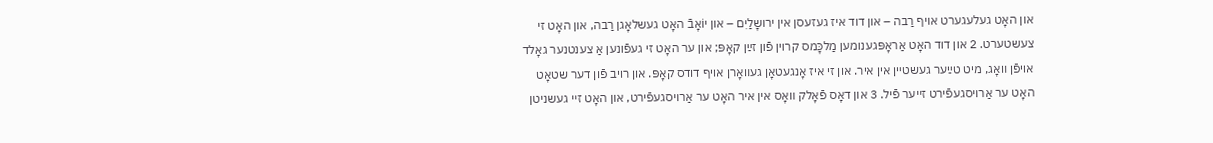און האָט געלעגערט אױף רַבה – און דוד איז געזעסן אין ירושָלַיִם – און יוֹאָבֿ האָט געשלאָגן רַבה, און האָט זי צעשטערט. 2 און דוד האָט אַראָפּגענומען מַלכָּמס קרױן פֿון זײַן קאָפּ; און ער האָט זי געפֿונען אַ צענטנער גאָלד אױפֿן װאָג, מיט טײַער געשטײן אין איר. און זי איז אָנגעטאָן געװאָרן אױף דודס קאָפּ. און רױב פֿון דער שטאָט האָט ער אַרױסגעפֿירט זײער פֿיל. 3 און דאָס פֿאָלק װאָס אין איר האָט ער אַרױסגעפֿירט, און האָט זײ געשניטן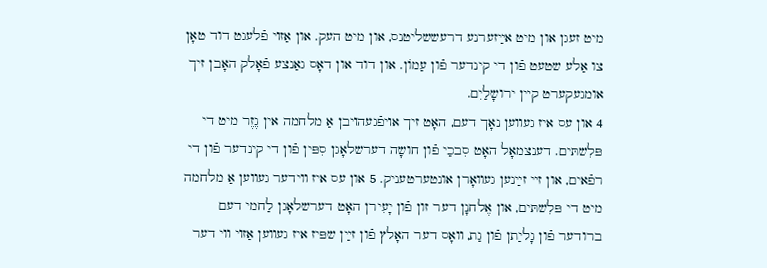מיט זעגן און מיט אײַזערנע דרעששליטנס, און מיט העק. און אַזױ פֿלעגט דוד טאָן צו אַלע שטעט פֿון די קינדער פֿון עַמוֹן. און דוד און דאָס גאַנצע פֿאָלק האָבן זיך אומגעקערט קײן ירושָלַיִם.
4 און עס איז געװען נאָך דעם, האָט זיך אױפֿגעהױבן אַ מלחמה אין גֶזֶר מיט די פּלִשתּים. דענצמאָל האָט סִבכַי פֿון חושָה דערשלאָגן סִפּין פֿון די קינדער פֿון די רפֿאים, און זײ זײַנען געװאָרן אונטערטעניק. 5 און עס איז װידער געװען אַ מלחמה מיט די פּלִשתּים, און אֶלחנָן דער זון פֿון יָעִירן האָט דערשלאָגן לַחמי דעם ברודער פֿון גָליַתן פֿון גַת, װאָס דער האָלץ פֿון זײַן שפּיז איז געװען אַזױ װי דער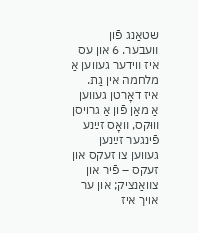שטאַנג פֿון װעבער. 6 און עס איז װידער געװען אַ מלחמה אין גַת. איז דאָרטן געװען אַ מאַן פֿון אַ גרױסן װוּקס, װאָס זײַנע פֿינגער זײַנען געװען צו זעקס און זעקס – פֿיר און צװאַנציק; און ער אױך איז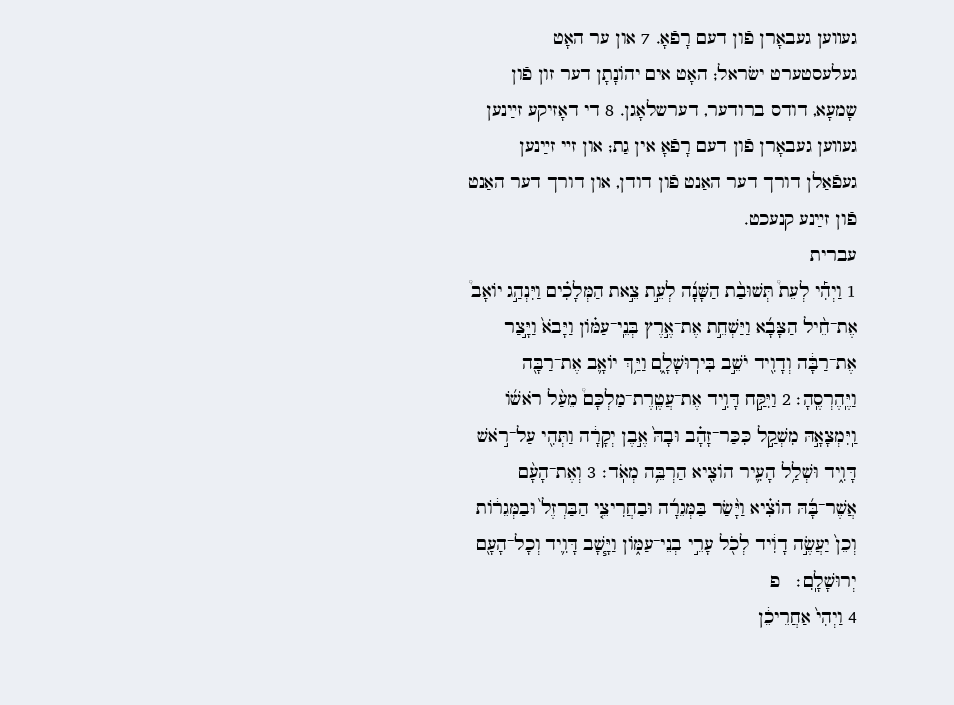געװען געבאָרן פֿון דעם רָפֿאָ. 7 און ער האָט געלעסטערט ישׂראל; האָט אים יהוֹנָתָן דער זון פֿון שָמעָא, דודס ברודער, דערשלאָגן. 8 די דאָזיקע זײַנען געװען געבאָרן פֿון דעם רָפֿאָ אין גַת; און זײ זײַנען געפֿאַלן דורך דער האַנט פֿון דודן, און דורך דער האַנט פֿון זײַנע קנעכט.
עברית
1 וַיְהִ֡י לְעֵת֩ תְּשׁוּבַ֨ת הַשָּׁנָ֜ה לְעֵ֣ת צֵ֣את הַמְּלָכִ֗ים וַיִּנְהַ֣ג יוֹאָב֩ אֶת־חֵ֨יל הַצָּבָ֜א וַיַּשְׁחֵ֣ת אֶת־אֶ֣רֶץ בְּנֵֽי־עַמּ֗וֹן וַיָּבֹא֙ וַיָּ֣צַר אֶת־רַבָּ֔ה וְדָוִ֖יד יֹשֵׁ֣ב בִּירֽוּשָׁלָ֑͏ִם וַיַּ֥ךְ יוֹאָ֛ב אֶת־רַבָּ֖ה וַיֶּֽהֶרְסֶֽהָ׃ 2 וַיִּקַּ֣ח דָּוִ֣יד אֶת־עֲטֶֽרֶת־מַלְכָּם֩ מֵעַ֨ל רֹאשׁ֜וֹ וַֽיִּמְצָאָ֣הּ מִשְׁקַ֣ל כִּכַּר־זָהָ֗ב וּבָהּ֙ אֶ֣בֶן יְקָרָ֔ה וַתְּהִ֖י עַל־רֹ֣אשׁ דָּוִ֑יד וּשְׁלַ֥ל הָעִ֛יר הוֹצִ֖יא הַרְבֵּ֥ה מְאֹֽד׃ 3 וְאֶת־הָעָ֨ם אֲשֶׁר־בָּ֜הּ הוֹצִ֗יא וַיָּ֨שַׂר בַּמְּגֵרָ֜ה וּבַחֲרִיצֵ֤י הַבַּרְזֶל֙ וּבַמְּגֵר֔וֹת וְכֵן֙ יַעֲשֶׂ֣ה דָוִ֔יד לְכֹ֖ל עָרֵ֣י בְנֵי־עַמּ֑וֹן וַיָּ֧שָׁב דָּוִ֛יד וְכָל־הָעָ֖ם יְרוּשָׁלָֽ͏ִם׃   פ
4 וַיְהִי֙ אַחֲרֵיכֵ֔ן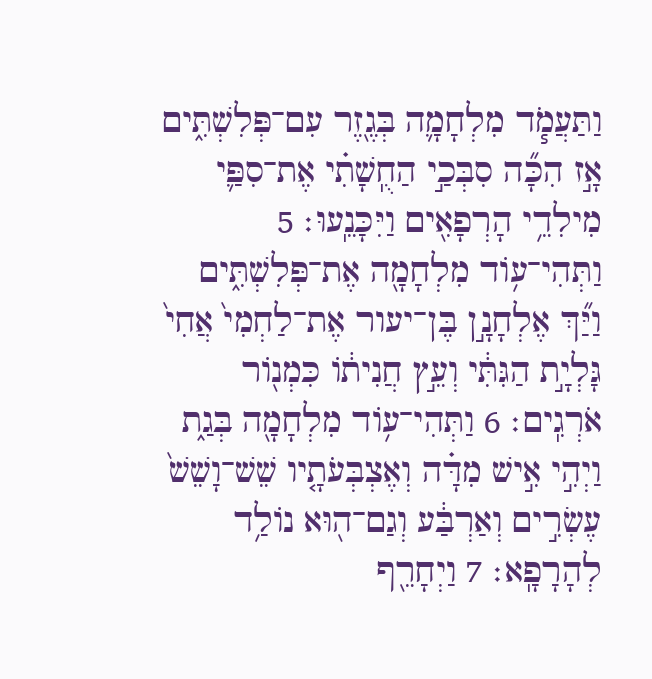וַתַּעֲמֹ֧ד מִלְחָמָ֛ה בְּגֶ֖זֶר עִם־פְּלִשְׁתִּ֑ים אָ֣ז הִכָּ֞ה סִבְּכַ֣י הַחֻֽשָׁתִ֗י אֶת־סִפַּ֛י מִילִדֵ֥י הָרְפָאִ֖ים וַיִּכָּנֵֽעוּ׃ 5 וַתְּהִי־ע֥וֹד מִלְחָמָ֖ה אֶת־פְּלִשְׁתִּ֑ים וַיַּ֞ךְ אֶלְחָנָ֣ן בֶּן־יעור אֶת־לַחְמִי֙ אֲחִי֙ גָּלְיָ֣ת הַגִּתִּ֔י וְעֵ֣ץ חֲנִית֔וֹ כִּמְנ֖וֹר אֹרְגִֽים׃ 6 וַתְּהִי־ע֥וֹד מִלְחָמָ֖ה בְּגַ֑ת וַיְהִ֣י אִ֣ישׁ מִדָּ֗ה וְאֶצְבְּעֹתָ֤יו שֵׁשׁ־וָשֵׁשׁ֙ עֶשְׂרִ֣ים וְאַרְבַּ֔ע וְגַם־ה֖וּא נוֹלַ֥ד לְהָרָפָֽא׃ 7 וַיְחָרֵ֖ף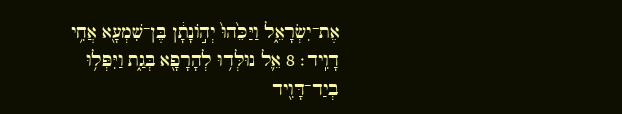אֶת־יִשְׂרָאֵ֑ל וַיַּכֵּ֙הוּ֙ יְה֣וֹנָתָ֔ן בֶּן־שִׁמְעָ֖א אֲחִ֥י דָוִֽיד׃ 8 אֵ֛ל נוּלְּד֥וּ לְהָרָפָ֖א בְּגַ֑ת וַיִּפְּל֥וּ בְיַד־דָּוִ֖יד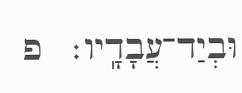וּבְיַד־עֲבָדָֽיו׃   פ